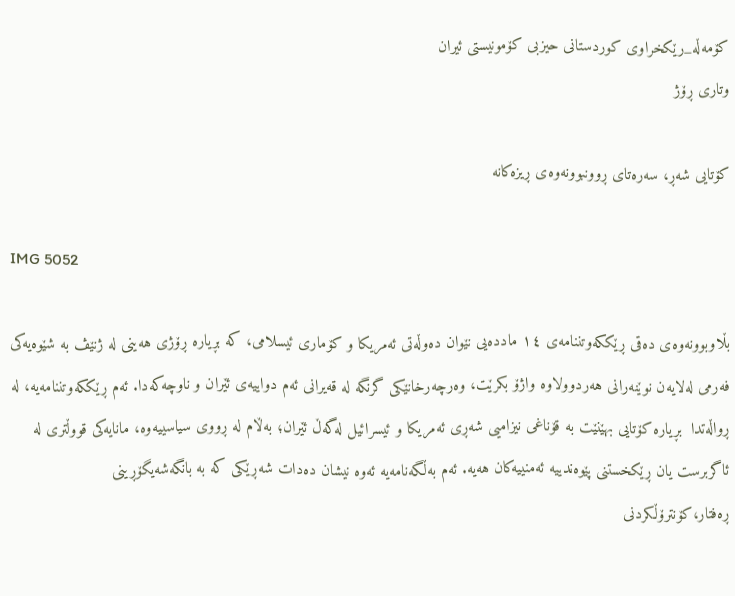کۆمەڵە_رێكخراوی كوردستانی حیزبی كۆمونیستی ئیران
وتاری ڕۆژ

کۆتایی شەڕ، سەرەتای ڕوونبوونەوەی ڕیزەکانە

IMG 5052

بڵاوبوونەوەی دەقی ڕێککەوتننامەی ١٤ ماددەیی نێوان دەوڵەتی ئەمریکا و کۆماری ئیسلامی، کە بڕیارە ڕۆژی هەینی لە ژنێڤ بە شێوەیەکی فەرمی لەلایەن نوێنەرانی هەردوولاوە واژۆ بکرێت، وەرچەرخانێکی گرنگە لە قەیرانی ئەم دواییەی ئێران و ناوچەکەدا. ئەم ڕێککەوتننامەیە، لە ڕواڵەتدا  بڕیارە کۆتایی بهێنێت بە قۆناغی نیزامیی شەڕی ئەمریکا و ئیسرائیل لەگەڵ ئێران؛ بەڵام لە ڕووی سیاسییەوە، مانایەکی قووڵتری لە ئاگربرست یان ڕێکخستنی پێوەندییە ئەمنییەکان هەیە. ئەم بەڵگەنامەیە ئەوە نیشان دەدات شەڕێکی کە بە بانگەشەیگۆڕینی ڕەفتار،کۆنترۆڵکردنی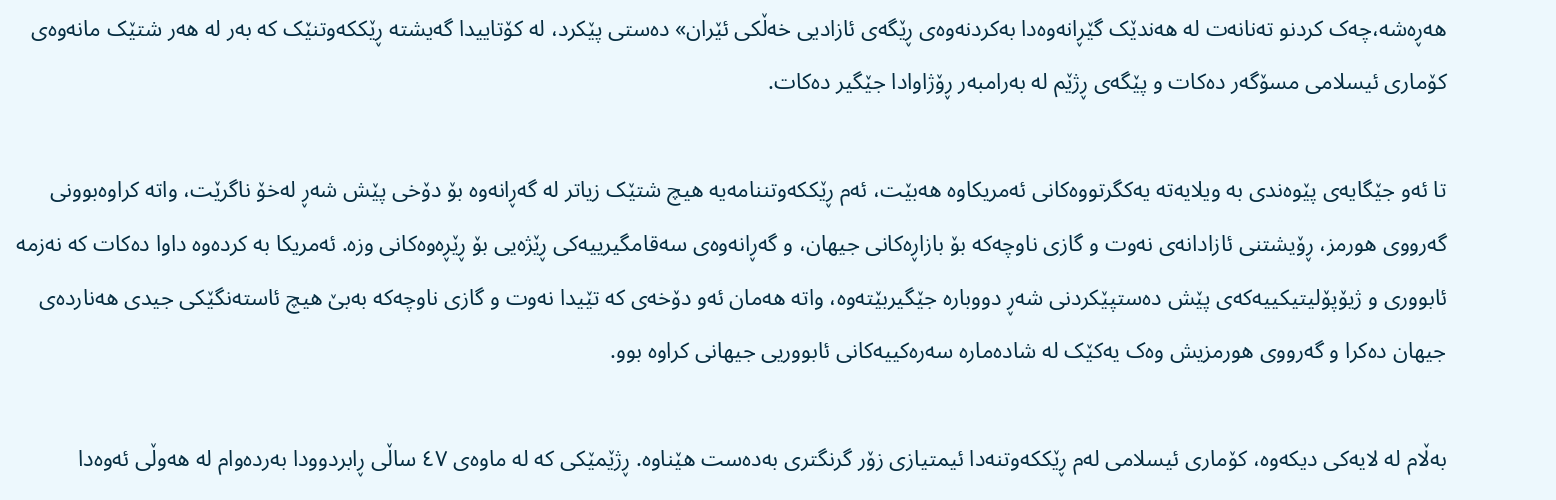هەڕەشە،چەک کردنو تەنانەت لە هەندێک گێڕانەوەدا بەکردنەوەی ڕێگەی ئازادیی خەڵکی ئێران» دەستی پێکرد، لە کۆتاییدا گەیشتە ڕێککەوتنێک کە بەر لە هەر شتێک مانەوەی کۆماری ئیسلامی مسۆگەر دەکات و پێگەی ڕژێم لە بەرامبەر ڕۆژاوادا جێگیر دەکات.

تا ئەو جێگایەی پێوەندی بە ویلایەتە یەکگرتووەکانی ئەمریکاوە هەبێت، ئەم ڕێککەوتننامەیە هیچ شتێک زیاتر لە گەڕانەوە بۆ دۆخی پێش شەڕ لەخۆ ناگرێت، واتە کراوەبوونی گەرووی هورمز، ڕۆیشتنی ئازادانەی نەوت و گازی ناوچەکە بۆ بازاڕەکانی جیهان، و گەڕانەوەی سەقامگیرییەکی ڕێژەیی بۆ ڕێڕەوەکانی وزە. ئەمریکا بە کردەوە داوا دەکات کە نەزمە ئابووری و ژیۆپۆلیتیکییەکەی پێش دەستپێکردنی شەڕ دووبارە جێگیربێتەوە، واتە هەمان ئەو دۆخەی کە تێیدا نەوت و گازی ناوچەکە بەبێ هیچ ئاستەنگێکی جیدی هەناردەی جیهان دەکرا و گەرووی هورمزیش وەک یەکێک لە شادەمارە سەرەکییەکانی ئابووریی جیهانی کراوە بوو.

بەڵام لە لایەکی دیکەوە، کۆماری ئیسلامی لەم ڕێککەوتنەدا ئیمتیازی زۆر گرنگتری بەدەست هێناوە. ڕژێمێکی کە لە ماوەی ٤٧ ساڵی ڕابردوودا بەردەوام لە هەوڵی ئەوەدا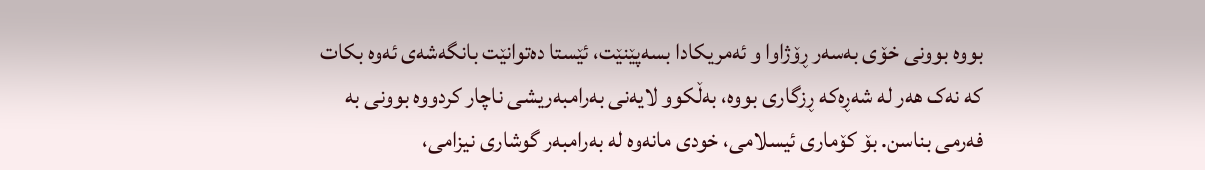بووە بوونی خۆی بەسەر ڕۆژاوا و ئەمریکادا بسەپێنێت، ئێستا دەتوانێت بانگەشەی ئەوە بکات کە نەک هەر لە شەڕەکە ڕزگاری بووە، بەڵکوو لایەنی بەرامبەریشی ناچار کردووە بوونی بە فەرمی بناسن. بۆ کۆماری ئیسلامی، خودی مانەوە لە بەرامبەر گوشاری نیزامی،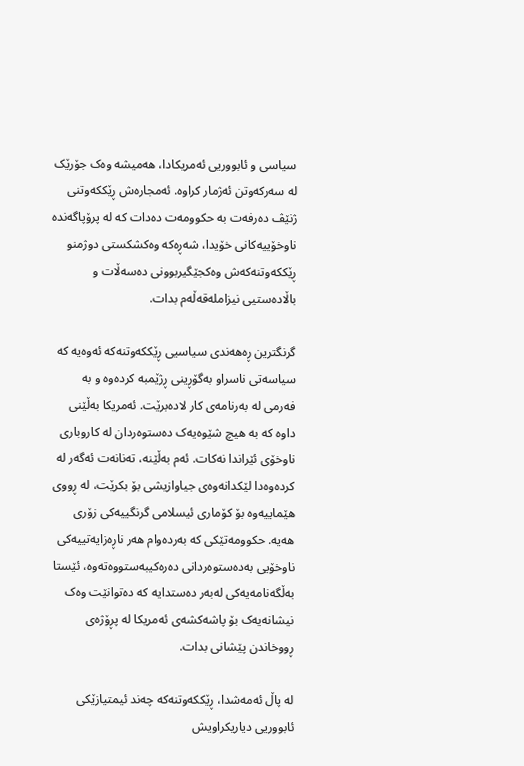سیاسی و ئابووریی ئەمریکادا، هەمیشە وەک جۆرێک لە سەرکەوتن ئەژمار کراوە. ئەمجارەش ڕێککەوتنی ژنێڤ دەرفەت بە حکوومەت دەدات کە لە پرۆپاگەندە ناوخۆییەکانی خۆیدا، شەڕەکە وەکشکستی دوژمنو ڕێککەوتنەکەش وەکجێگیربوونی دەسەڵات و باڵادەستیی نیزاملەقەڵەم بدات.

گرنگترین ڕەهەندی سیاسیی ڕێککەوتنەکە ئەوەیە کە سیاسەتی ناسراو بەگۆڕینی ڕژێمبە کردەوە و بە فەرمی لە بەرنامەی کار لادەبرێت. ئەمریکا بەڵێنی داوە کە بە هیچ شێوەیەک دەستوەردان لە کاروباری ناوخۆی ئێراندا نەکات. ئەم بەڵێنە، تەنانەت ئەگەر لە کردەوەدا لێکدانەوەی جیاوازیشی بۆ بکرێت، لە ڕووی هێماییەوە بۆ کۆماری ئیسلامی گرنگییەکی زۆری هەیە. حکوومەتێکی کە بەردەوام هەر ناڕەزایەتییەکی ناوخۆیی بەدەستوەردانی دەرەکیبەستووەتەوە، ئێستا بەڵگەنامەیەکی لەبەر دەستدایە کە دەتوانێت وەک نیشانەیەک بۆ پاشەکشەی ئەمریکا لە پڕۆژەی ڕووخاندن پێشانی بدات.

لە پاڵ ئەمەشدا، ڕێککەوتنەکە چەند ئیمتیازێکی ئابووریی دیاریکراویش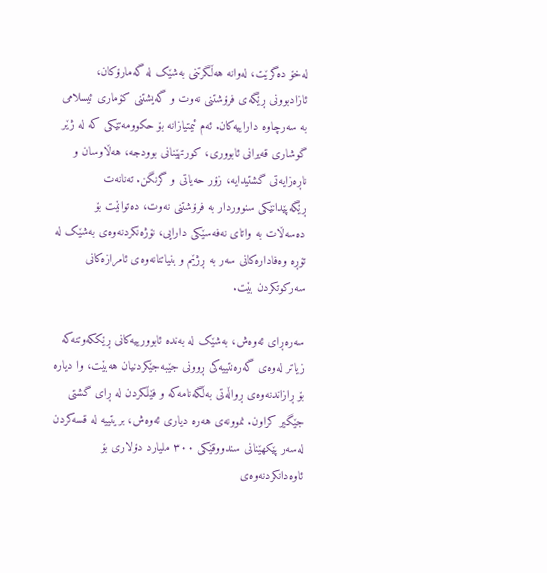لەخۆ دەگرێت، لەوانە هەڵگرتنی بەشێک لە گەمارۆکان، ئازادبوونی ڕێگەی فرۆشتنی نەوت و گەیشتنی کۆماری ئیسلامی بە سەرچاوە داراییەکان. ئەم ئیمتیازانە بۆ حکوومەتێکی کە لە ژێر گوشاری قەیرانی ئابووری، کورتهێنانی بوودجە، هەڵاوسان و ناڕەزایەتی گشتیدایە، زۆر حەیاتی و گرنگن. تەنانەت ڕێگەپێدانێکی سنووردار بە فرۆشتنی نەوت، دەتوانێت بۆ دەسەڵات بە واتای نەفەسێکی دارایی، نۆژەنکردنەوەی بەشێک لە تۆڕە وەفادارەکانی سەر بە ڕژێم و بنیاتنانەوەی ئامرازەکانی سەرکوتکردن بێت.

سەرەڕای ئەوەش، بەشێک لە بەندە ئابوورییەکانی ڕێککەوتنەکە زیاتر لەوەی گەرەنتییەکی ڕوونی جێبەجێکردنیان هەبێت، وا دیارە بۆ ڕازاندنەوەی ڕواڵەتی بەڵگەنامەکە و فێڵکردن لە ڕای گشتی جێگیر کراون. نموونەی هەرە دیاری ئەوەش، بریتییە لە قسەکردن لەسەر پێکهێنانی سندووقێکی ٣٠٠ ملیارد دۆلاری بۆ ئاوەدانکردنەوەی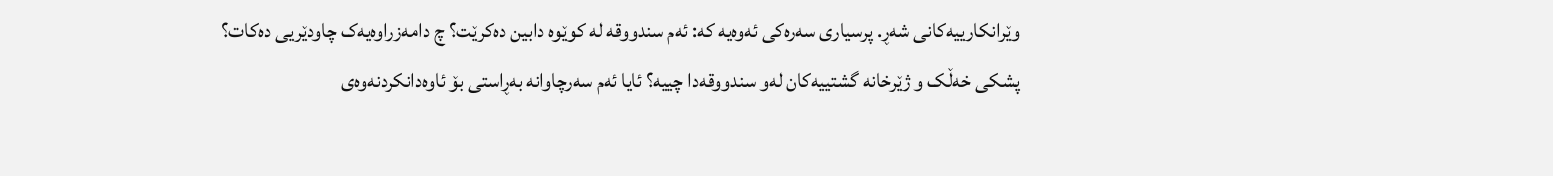وێرانکارییەکانی شەڕ. پرسیاری سەرەکی ئەوەیە کە: ئەم سندووقە لە کوێوە دابین دەکرێت؟ چ دامەزراوەیەک چاودێریی دەکات؟ پشکی خەڵک و ژێرخانە گشتییەکان لەو سندووقەدا چییە؟ ئایا ئەم سەرچاوانە بەڕاستی بۆ ئاوەدانکردنەوەی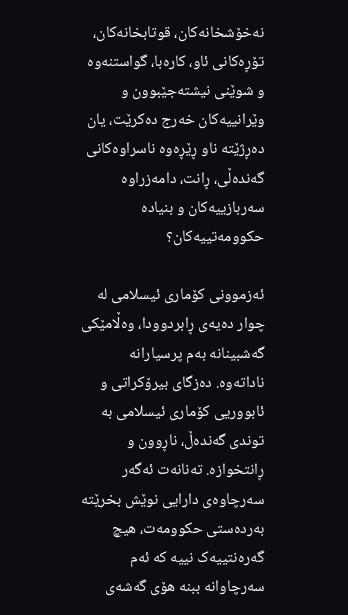نەخۆشخانەکان، قوتابخانەکان، تۆڕەکانی ئاو، کارەبا، گواستنەوە و شوێنی نیشتەجێبوون و وێرانییەکان خەرج دەکرێت، یان دەڕژێتە ناو ڕێڕەوە ناسراوەکانی گەندەڵی، ڕانت، دامەزراوە سەربازییەکان و بنیادە حکوومەتییەکان؟

ئەزموونی کۆماری ئیسلامی لە چوار دەیەی ڕابردوودا، وەڵامێکی گەشبینانە بەم پرسیارانە ناداتەوە. دەزگای بیرۆکراتی و ئابووریی کۆماری ئیسلامی بە توندی گەندەڵ، ناڕوون و ڕانتخوازە. تەنانەت ئەگەر سەرچاوەی دارایی نوێش بخرێتە بەردەستی حکوومەت، هیچ گەرەنتییەک نییە کە ئەم سەرچاوانە ببنە هۆی گەشەی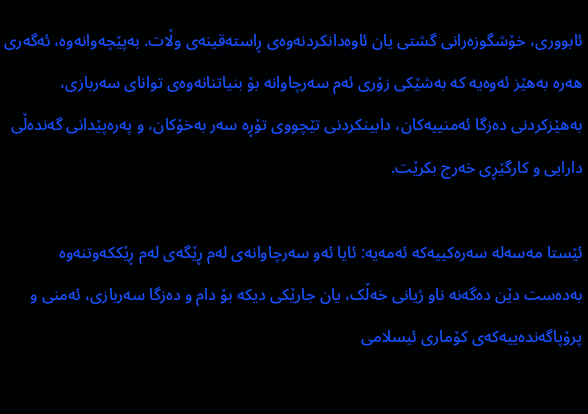ئابووری، خۆشگوزەرانی گشتی یان ئاوەدانکردنەوەی ڕاستەقینەی وڵات. بەپێچەوانەوە، ئەگەری هەرە بەهێز ئەوەیە کە بەشێکی زۆری ئەم سەرچاوانە بۆ بنیاتنانەوەی توانای سەربازی، بەهێزکردنی دەزگا ئەمنییەکان، دابینکردنی تێچووی تۆڕە سەر بەخۆکان، و پەرەپێدانی گەندەڵی دارایی و کارگێڕی خەرج بکرێت.

ئێستا مەسەلە سەرەکییەکە ئەمەیە: ئایا ئەو سەرچاوانەی لەم ڕێگەی لەم ڕێککەوتنەوە بەدەست دێن دەگەنە ناو ژیانی خەڵک، یان جارێکی دیکە بۆ دام و دەزگا سەربازی، ئەمنی و پرۆپاگەندەییەکەی کۆماری ئیسلامی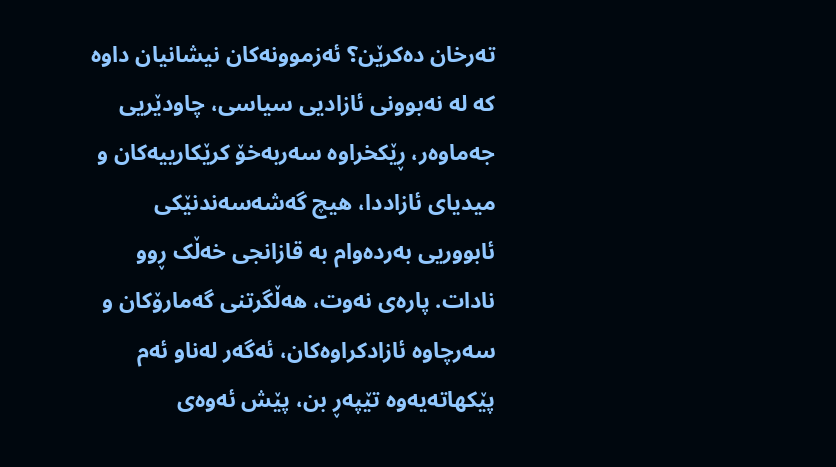تەرخان دەکرێن؟ ئەزموونەکان نیشانیان داوە کە لە نەبوونی ئازادیی سیاسی، چاودێریی جەماوەر، ڕێکخراوە سەربەخۆ کرێکارییەکان و میدیای ئازاددا، هیچ گەشەسەندنێکی ئابووریی بەردەوام بە قازانجی خەڵک ڕوو نادات. پارەی نەوت، هەڵگرتنی گەمارۆکان و سەرچاوە ئازادکراوەکان، ئەگەر لەناو ئەم پێکهاتەیەوە تێپەڕ بن، پێش ئەوەی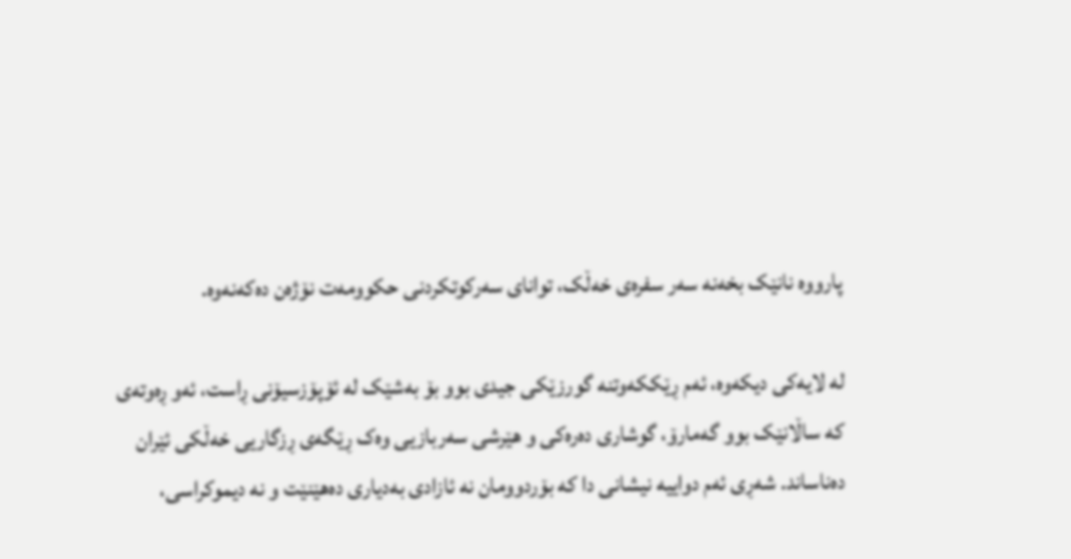پارووە نانێک بخەنە سەر سفرەی خەڵک، توانای سەرکوتکردنی حکوومەت نۆژەن دەکەنەوە.

لە لایەکی دیکەوە، ئەم ڕێککەوتنە گورزێکی جیدی بوو بۆ بەشێک لە ئۆپۆزسیۆنی ڕاست، ئەو ڕەوتەی کە ساڵانێک بوو گەمارۆ، گوشاری دەرەکی و هێرشی سەربازیی وەک ڕێگەی ڕزگاریی خەڵکی ئێران دەناساند. شەڕی ئەم دواییە نیشانی دا کە بۆردوومان نە ئازادی بەدیاری دەهێنێت و نە دیموکراسی،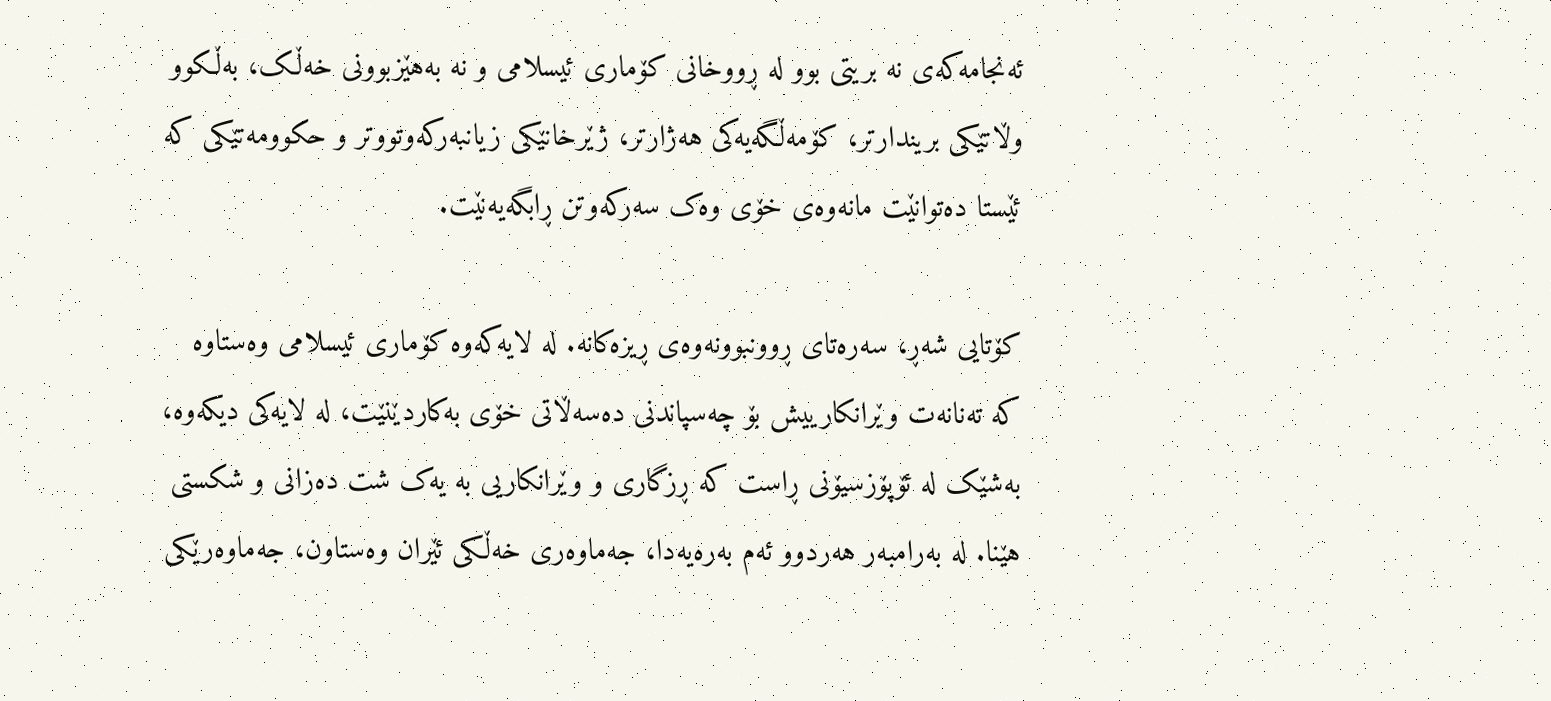ئەنجامەکەی نە بریتی بوو لە ڕووخانی کۆماری ئیسلامی و نە بەهێزبوونی خەڵک، بەڵکوو وڵاتێکی بریندارتر، کۆمەڵگەیەکی هەژارتر، ژێرخانێکی زیانبەرکەوتووتر و حکوومەتێکی کە ئێستا دەتوانێت مانەوەی خۆی وەک سەرکەوتن ڕابگەیەنێت.

کۆتایی شەڕ، سەرەتای ڕوونبوونەوەی ڕیزەکانە. لە لایەکەوە کۆماری ئیسلامی وەستاوە کە تەنانەت وێرانکارییش بۆ چەسپاندنی دەسەڵاتی خۆی بەکاردێنێت، لە لایەکی دیکەوە، بەشێک لە ئۆپۆزسیۆنی ڕاست کە ڕزگاری و وێرانکاریی بە یەک شت دەزانی و شکستی هێنا. لە بەرامبەر هەردوو ئەم بەرەیەدا، جەماوەری خەڵکی ئێران وەستاون، جەماوەرێکی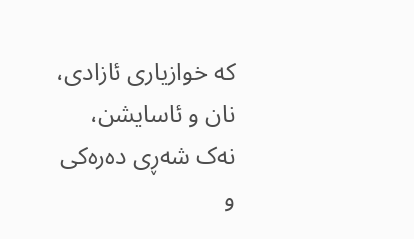کە خوازیاری ئازادی، نان و ئاسایشن، نەک شەڕی دەرەکی و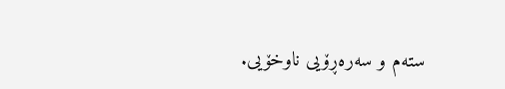ستەم و سەرەڕۆیی ناوخۆیی.